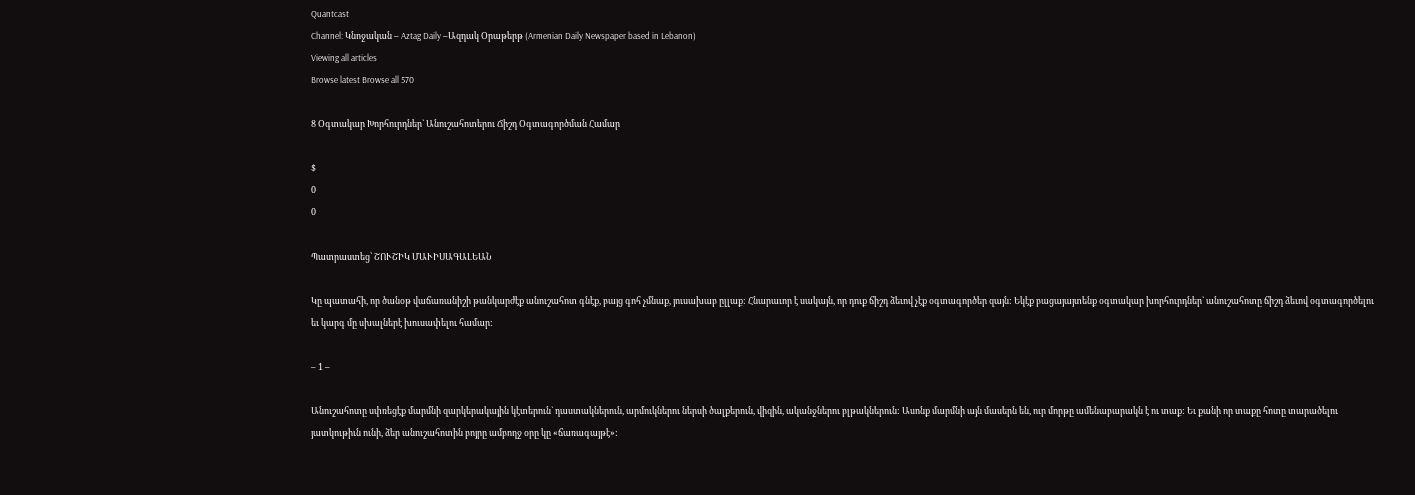Quantcast
Channel: Կնոջական – Aztag Daily –Ազդակ Օրաթերթ (Armenian Daily Newspaper based in Lebanon)
Viewing all articles
Browse latest Browse all 570

8 Օգտակար Խորհուրդներ` Անուշահոտերու Ճիշդ Օգտագործման Համար

$
0
0

Պատրաստեց՝ ՇՈՒՇԻԿ ՄԱՒԻՍԱԳԱԼԵԱՆ

Կը պատահի, որ ծանօթ վաճառանիշի թանկարժէք անուշահոտ գնէք, բայց գոհ չմնաք, յուսախաբ ըլլաք: Հնարաւոր է սակայն, որ դուք ճիշդ ձեւով չէք օգտագործեր զայն: Եկէք բացայայտենք օգտակար խորհուրդներ` անուշահոտը ճիշդ ձեւով օգտագործելու եւ կարգ մը սխալներէ խուսափելու համար:

– 1 –

Անուշահոտը սփռեցէք մարմնի զարկերակային կէտերուն` դաստակներուն, արմուկներու ներսի ծալքերուն, վիզին, ականջներու բլթակներուն: Ասոնք մարմնի այն մասերն են, ուր մորթը ամենաբարակն է ու տաք: Եւ քանի որ տաքը հոտը տարածելու յատկութիւն ունի, ձեր անուշահոտին բոյրը ամբողջ օրը կը «ճառագայթէ»: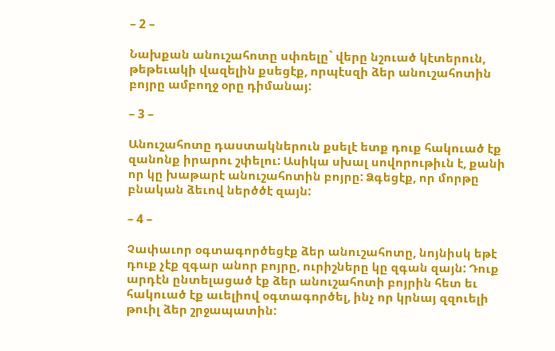– 2 –

Նախքան անուշահոտը սփռելը` վերը նշուած կէտերուն, թեթեւակի վազելին քսեցէք, որպէսզի ձեր անուշահոտին բոյրը ամբողջ օրը դիմանայ:

– 3 –

Անուշահոտը դաստակներուն քսելէ ետք դուք հակուած էք զանոնք իրարու շփելու: Ասիկա սխալ սովորութիւն է, քանի որ կը խաթարէ անուշահոտին բոյրը: Ձգեցէք, որ մորթը բնական ձեւով ներծծէ զայն:

– 4 –

Չափաւոր օգտագործեցէք ձեր անուշահոտը, նոյնիսկ եթէ դուք չէք զգար անոր բոյրը, ուրիշները կը զգան զայն: Դուք արդէն ընտելացած էք ձեր անուշահոտի բոյրին հետ եւ հակուած էք աւելիով օգտագործել, ինչ որ կրնայ զզուելի թուիլ ձեր շրջապատին: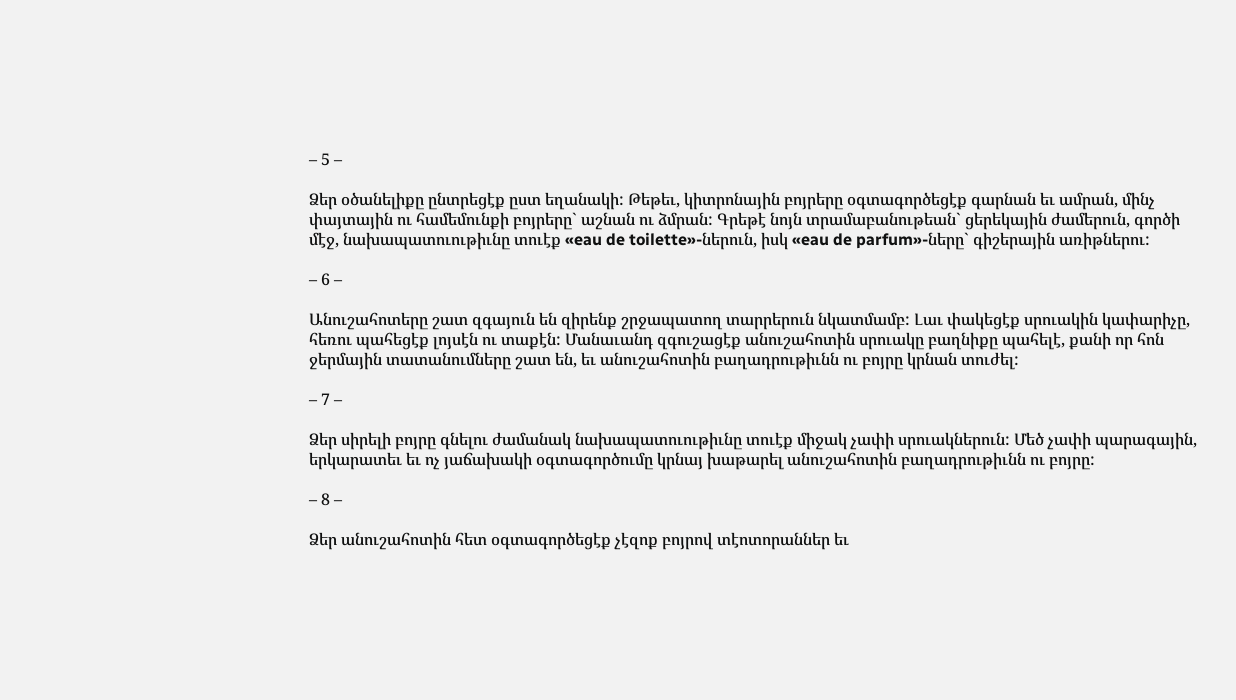– 5 –

Ձեր օծանելիքը ընտրեցէք ըստ եղանակի: Թեթեւ, կիտրոնային բոյրերը օգտագործեցէք գարնան եւ ամրան, մինչ փայտային ու համեմունքի բոյրերը` աշնան ու ձմրան: Գրեթէ նոյն տրամաբանութեան` ցերեկային ժամերուն, գործի մէջ, նախապատուութիւնը տուէք «eau de toilette»-ներուն, իսկ «eau de parfum»-ները` գիշերային առիթներու:

– 6 –

Անուշահոտերը շատ զգայուն են զիրենք շրջապատող տարրերուն նկատմամբ: Լաւ փակեցէք սրուակին կափարիչը, հեռու պահեցէք լոյսէն ու տաքէն: Մանաւանդ զգուշացէք անուշահոտին սրուակը բաղնիքը պահելէ, քանի որ հոն ջերմային տատանումները շատ են, եւ անուշահոտին բաղադրութիւնն ու բոյրը կրնան տուժել:

– 7 –

Ձեր սիրելի բոյրը գնելու ժամանակ նախապատուութիւնը տուէք միջակ չափի սրուակներուն: Մեծ չափի պարագային, երկարատեւ եւ ոչ յաճախակի օգտագործումը կրնայ խաթարել անուշահոտին բաղադրութիւնն ու բոյրը:

– 8 –

Ձեր անուշահոտին հետ օգտագործեցէք չէզոք բոյրով տէոտորաններ եւ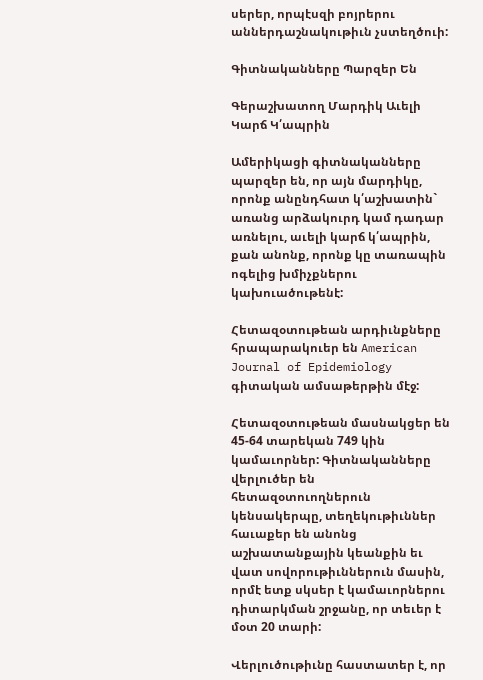սերեր, որպէսզի բոյրերու աններդաշնակութիւն չստեղծուի:

Գիտնականները Պարզեր Են

Գերաշխատող Մարդիկ Աւելի Կարճ Կ՛ապրին

Ամերիկացի գիտնականները պարզեր են, որ այն մարդիկը, որոնք անընդհատ կ՛աշխատին` առանց արձակուրդ կամ դադար առնելու, աւելի կարճ կ՛ապրին, քան անոնք, որոնք կը տառապին ոգելից խմիչքներու կախուածութենէ:

Հետազօտութեան արդիւնքները հրապարակուեր են American Journal of Epidemiology գիտական ամսաթերթին մէջ:

Հետազօտութեան մասնակցեր են 45-64 տարեկան 749 կին կամաւորներ: Գիտնականները վերլուծեր են հետազօտուողներուն կենսակերպը, տեղեկութիւններ հաւաքեր են անոնց աշխատանքային կեանքին եւ վատ սովորութիւններուն մասին, որմէ ետք սկսեր է կամաւորներու դիտարկման շրջանը, որ տեւեր է մօտ 20 տարի:

Վերլուծութիւնը հաստատեր է, որ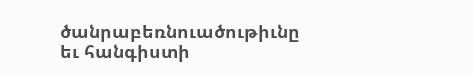ծանրաբեռնուածութիւնը եւ հանգիստի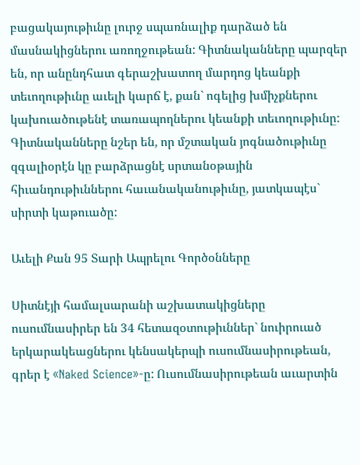բացակայութիւնը լուրջ սպառնալիք դարձած են մասնակիցներու առողջութեան: Գիտնականները պարզեր են, որ անընդհատ գերաշխատող մարդոց կեանքի տեւողութիւնը աւելի կարճ է, քան` ոգելից խմիչքներու կախուածութենէ տառապողներու կեանքի տեւողութիւնը: Գիտնականները նշեր են, որ մշտական յոգնածութիւնը զգալիօրէն կը բարձրացնէ սրտանօթային հիւանդութիւններու հաւանականութիւնը, յատկապէս` սիրտի կաթուածը:

Աւելի Քան 95 Տարի Ապրելու Գործօնները

Սիտնէյի համալսարանի աշխատակիցները ուսումնասիրեր են 34 հետազօտութիւններ` նուիրուած երկարակեացներու կենսակերպի ուսումնասիրութեան, գրեր է «Naked Science»-ը: Ուսումնասիրութեան աւարտին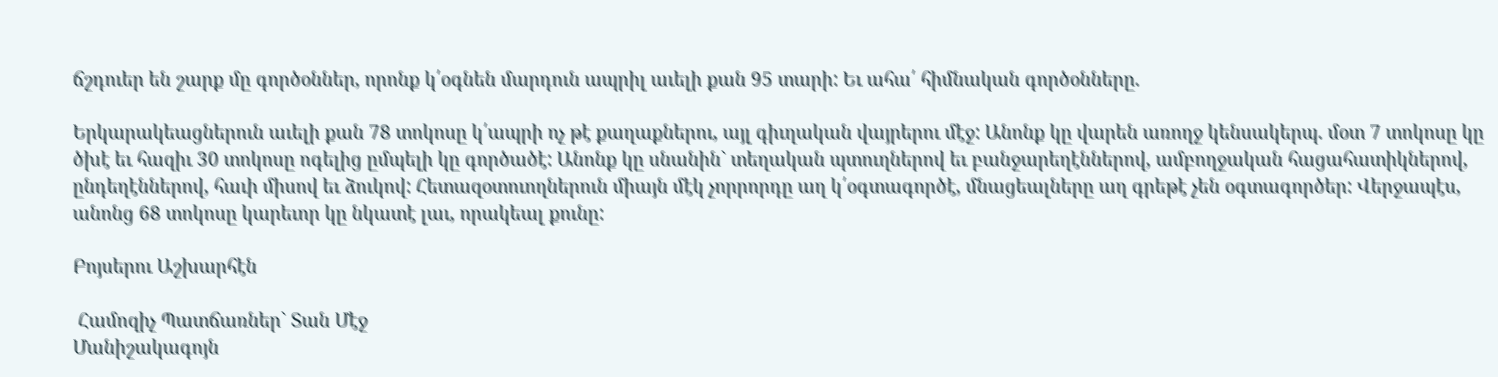ճշդուեր են շարք մը գործօններ, որոնք կ՛օգնեն մարդուն ապրիլ աւելի քան 95 տարի: Եւ ահա՛ հիմնական գործօնները.

Երկարակեացներուն աւելի քան 78 տոկոսը կ՛ապրի ոչ թէ քաղաքներու, այլ գիւղական վայրերու մէջ: Անոնք կը վարեն առողջ կենսակերպ. մօտ 7 տոկոսը կը ծխէ եւ հազիւ 30 տոկոսը ոգելից ըմպելի կը գործածէ: Անոնք կը սնանին` տեղական պտուղներով եւ բանջարեղէններով, ամբողջական հացահատիկներով, ընդեղէններով, հաւի միսով եւ ձուկով: Հետազօտուողներուն միայն մէկ չորրորդը աղ կ՛օգտագործէ, մնացեալները աղ գրեթէ չեն օգտագործեր: Վերջապէս, անոնց 68 տոկոսը կարեւոր կը նկատէ լաւ, որակեալ քունը:

Բոյսերու Աշխարհէն

 Համոզիչ Պատճառներ` Տան Մէջ
Մանիշակագոյն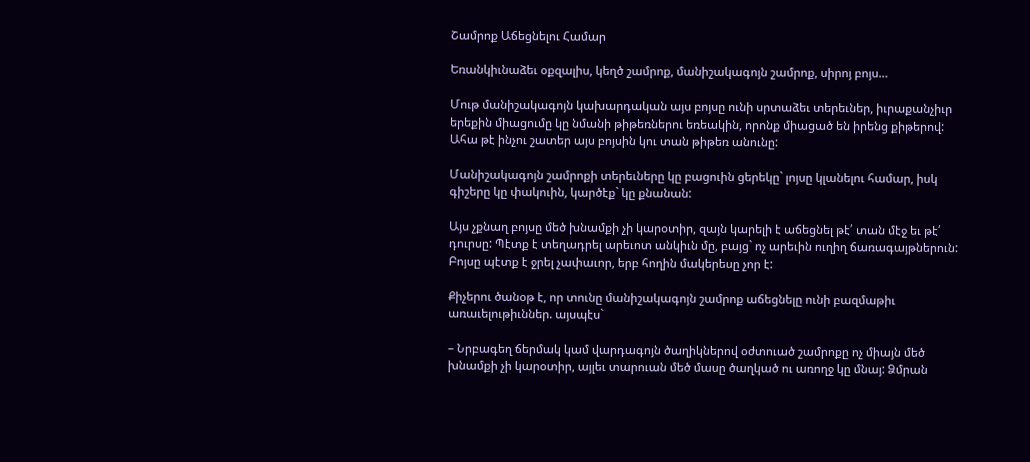Շամրոք Աճեցնելու Համար

Եռանկիւնաձեւ օքզալիս, կեղծ շամրոք, մանիշակագոյն շամրոք, սիրոյ բոյս…

Մութ մանիշակագոյն կախարդական այս բոյսը ունի սրտաձեւ տերեւներ, իւրաքանչիւր երեքին միացումը կը նմանի թիթեռներու եռեակին, որոնք միացած են իրենց քիթերով: Ահա թէ ինչու շատեր այս բոյսին կու տան թիթեռ անունը:

Մանիշակագոյն շամրոքի տերեւները կը բացուին ցերեկը` լոյսը կլանելու համար, իսկ գիշերը կը փակուին, կարծէք` կը քնանան:

Այս չքնաղ բոյսը մեծ խնամքի չի կարօտիր, զայն կարելի է աճեցնել թէ՛ տան մէջ եւ թէ՛ դուրսը: Պէտք է տեղադրել արեւոտ անկիւն մը, բայց` ոչ արեւին ուղիղ ճառագայթներուն: Բոյսը պէտք է ջրել չափաւոր, երբ հողին մակերեսը չոր է:

Քիչերու ծանօթ է, որ տունը մանիշակագոյն շամրոք աճեցնելը ունի բազմաթիւ առաւելութիւններ. այսպէս`

– Նրբագեղ ճերմակ կամ վարդագոյն ծաղիկներով օժտուած շամրոքը ոչ միայն մեծ խնամքի չի կարօտիր, այլեւ տարուան մեծ մասը ծաղկած ու առողջ կը մնայ: Ձմրան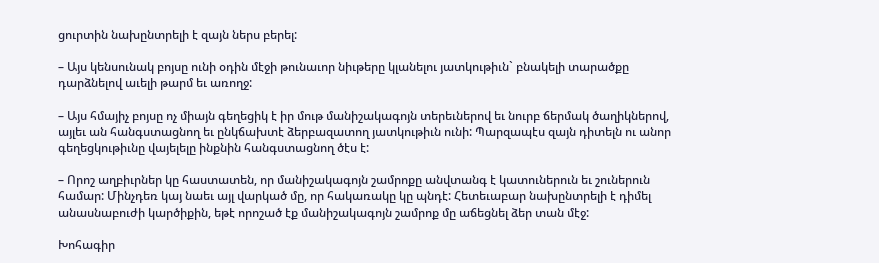ցուրտին նախընտրելի է զայն ներս բերել:

– Այս կենսունակ բոյսը ունի օդին մէջի թունաւոր նիւթերը կլանելու յատկութիւն` բնակելի տարածքը դարձնելով աւելի թարմ եւ առողջ:

– Այս հմայիչ բոյսը ոչ միայն գեղեցիկ է իր մութ մանիշակագոյն տերեւներով եւ նուրբ ճերմակ ծաղիկներով, այլեւ ան հանգստացնող եւ ընկճախտէ ձերբազատող յատկութիւն ունի: Պարզապէս զայն դիտելն ու անոր գեղեցկութիւնը վայելելը ինքնին հանգստացնող ծէս է:

– Որոշ աղբիւրներ կը հաստատեն, որ մանիշակագոյն շամրոքը անվտանգ է կատուներուն եւ շուներուն համար: Մինչդեռ կայ նաեւ այլ վարկած մը, որ հակառակը կը պնդէ: Հետեւաբար նախընտրելի է դիմել անասնաբուժի կարծիքին, եթէ որոշած էք մանիշակագոյն շամրոք մը աճեցնել ձեր տան մէջ:

Խոհագիր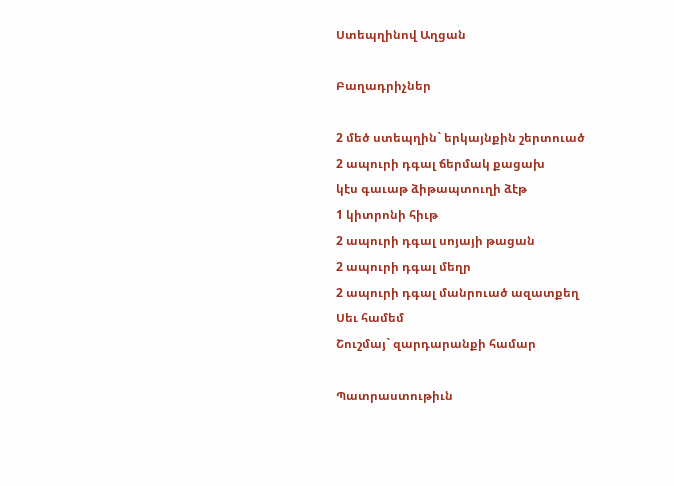Ստեպղինով Աղցան

Բաղադրիչներ

2 մեծ ստեպղին` երկայնքին շերտուած
2 ապուրի դգալ ճերմակ քացախ
կէս գաւաթ ձիթապտուղի ձէթ
1 կիտրոնի հիւթ
2 ապուրի դգալ սոյայի թացան
2 ապուրի դգալ մեղր
2 ապուրի դգալ մանրուած ազատքեղ
Սեւ համեմ
Շուշմայ` զարդարանքի համար

Պատրաստութիւն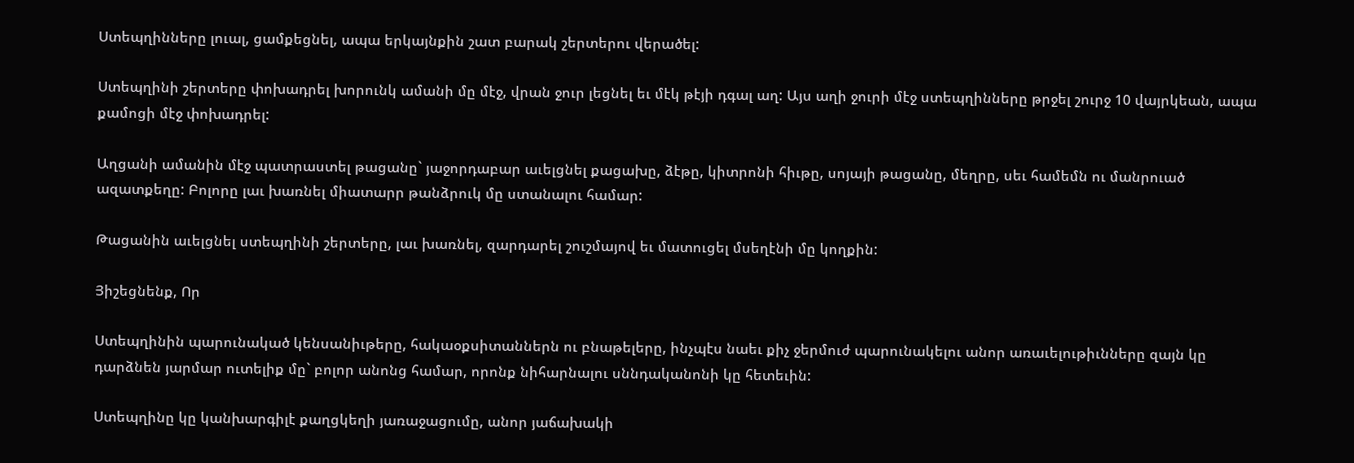Ստեպղինները լուալ, ցամքեցնել, ապա երկայնքին շատ բարակ շերտերու վերածել:

Ստեպղինի շերտերը փոխադրել խորունկ ամանի մը մէջ, վրան ջուր լեցնել եւ մէկ թէյի դգալ աղ: Այս աղի ջուրի մէջ ստեպղինները թրջել շուրջ 10 վայրկեան, ապա քամոցի մէջ փոխադրել:

Աղցանի ամանին մէջ պատրաստել թացանը` յաջորդաբար աւելցնել քացախը, ձէթը, կիտրոնի հիւթը, սոյայի թացանը, մեղրը, սեւ համեմն ու մանրուած ազատքեղը: Բոլորը լաւ խառնել միատարր թանձրուկ մը ստանալու համար:

Թացանին աւելցնել ստեպղինի շերտերը, լաւ խառնել, զարդարել շուշմայով եւ մատուցել մսեղէնի մը կողքին:

Յիշեցնենք, Որ

Ստեպղինին պարունակած կենսանիւթերը, հակաօքսիտաններն ու բնաթելերը, ինչպէս նաեւ քիչ ջերմուժ պարունակելու անոր առաւելութիւնները զայն կը դարձնեն յարմար ուտելիք մը` բոլոր անոնց համար, որոնք նիհարնալու սննդականոնի կը հետեւին:

Ստեպղինը կը կանխարգիլէ քաղցկեղի յառաջացումը, անոր յաճախակի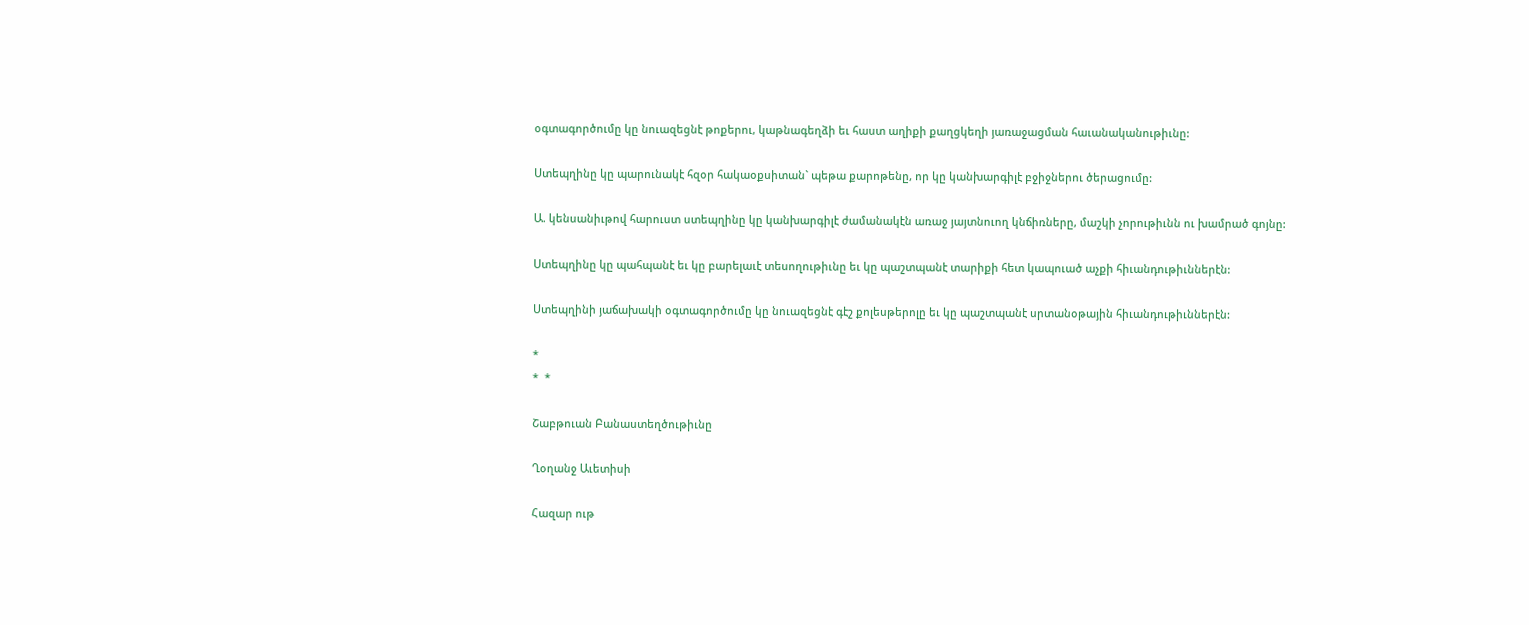օգտագործումը կը նուազեցնէ թոքերու, կաթնագեղձի եւ հաստ աղիքի քաղցկեղի յառաջացման հաւանականութիւնը:

Ստեպղինը կը պարունակէ հզօր հակաօքսիտան` պեթա քարոթենը, որ կը կանխարգիլէ բջիջներու ծերացումը:

Ա. կենսանիւթով հարուստ ստեպղինը կը կանխարգիլէ ժամանակէն առաջ յայտնուող կնճիռները, մաշկի չորութիւնն ու խամրած գոյնը:

Ստեպղինը կը պահպանէ եւ կը բարելաւէ տեսողութիւնը եւ կը պաշտպանէ տարիքի հետ կապուած աչքի հիւանդութիւններէն:

Ստեպղինի յաճախակի օգտագործումը կը նուազեցնէ գէշ քոլեսթերոլը եւ կը պաշտպանէ սրտանօթային հիւանդութիւններէն:

*
*  *

Շաբթուան Բանաստեղծութիւնը

Ղօղանջ Աւետիսի

Հազար ութ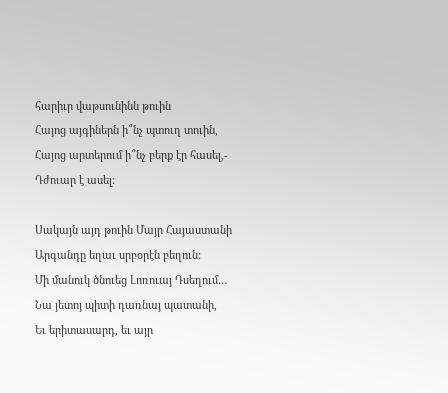հարիւր վաթսունինն թուին
Հայոց այգիներն ի՞նչ պտուղ տուին,
Հայոց արտերում ի՞նչ բերք էր հասել,-
Դժուար է ասել:

Սակայն այդ թուին Մայր Հայաստանի
Արգանդը եղաւ սրբօրէն բեղուն:
Մի մանուկ ծնուեց Լոռուայ Դսեղում…
Նա յետոյ պիտի դառնայ պատանի,
Եւ երիտասարդ, եւ այր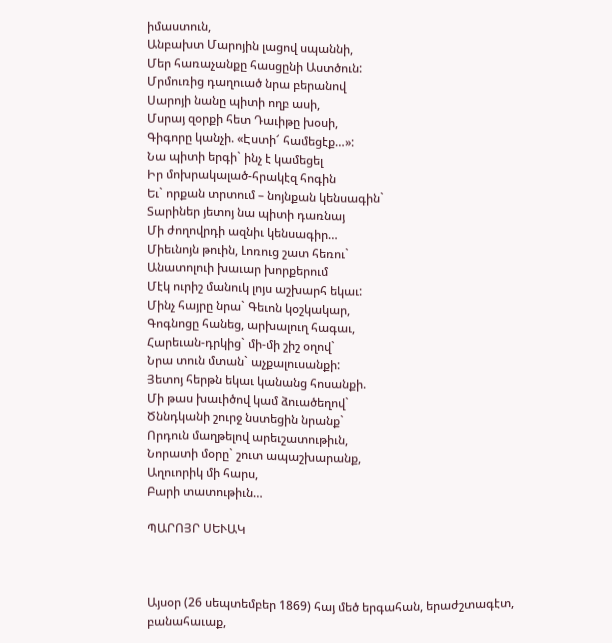իմաստուն,
Անբախտ Մարոյին լացով սպաննի,
Մեր հառաչանքը հասցընի Աստծուն:
Մրմուռից դաղուած նրա բերանով
Սարոյի նանը պիտի ողբ ասի,
Մսրայ զօրքի հետ Դաւիթը խօսի,
Գիգորը կանչի. «Էստի՜ համեցէք…»:
Նա պիտի երգի` ինչ է կամեցել
Իր մոխրակալած-հրակէզ հոգին
Եւ` որքան տրտում – նոյնքան կենսագին`
Տարիներ յետոյ նա պիտի դառնայ
Մի ժողովրդի ազնիւ կենսագիր…
Միեւնոյն թուին, Լոռուց շատ հեռու`
Անատոլուի խաւար խորքերում
Մէկ ուրիշ մանուկ լոյս աշխարհ եկաւ:
Մինչ հայրը նրա` Գեւոն կօշկակար,
Գոգնոցը հանեց, արխալուղ հագաւ,
Հարեւան-դրկից` մի-մի շիշ օղով`
Նրա տուն մտան` աչքալուսանքի:
Յետոյ հերթն եկաւ կանանց հոսանքի.
Մի թաս խաւիծով կամ ձուածեղով`
Ծննդկանի շուրջ նստեցին նրանք`
Որդուն մաղթելով արեւշատութիւն,
Նորատի մօրը` շուտ ապաշխարանք,
Աղուորիկ մի հարս,
Բարի տատութիւն…

ՊԱՐՈՅՐ ՍԵՒԱԿ



Այսօր (26 սեպտեմբեր 1869) հայ մեծ երգահան, երաժշտագէտ, բանահաւաք,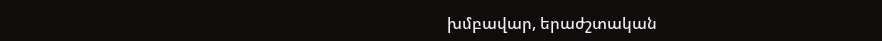խմբավար, երաժշտական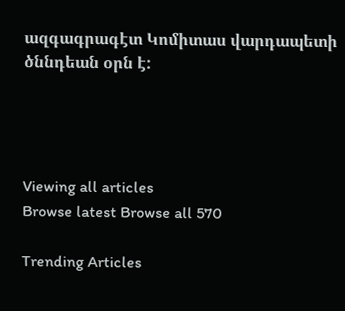ազգագրագէտ Կոմիտաս վարդապետի ծննդեան օրն է:




Viewing all articles
Browse latest Browse all 570

Trending Articles